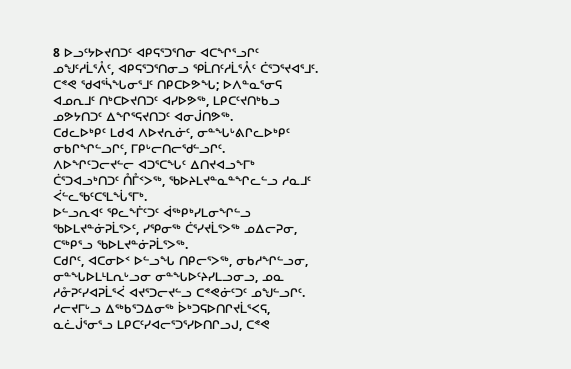8 ᐅᓗᑦᔭᐅᔪᑎᑐᑦ ᐊᑭᕋᕐᑐᕐᑎᓂ ᐊᑕᖏᕐᓗᒋᑦ ᓄᖑᑦᓱᒫᕐᐰᑦ, ᐊᑭᕋᕐᑐᕐᑎᓂᓗ ᕿᒫᑎᑦᓱᒫᕐᐰᑦ ᑖᕐᑐᕐᔪᐊᕐᒧᑦ.
ᑕᕝᕙ ᖁᐊᕐᓵᖓᓂᕐᒧᑦ ᑎᑭᑕᐅᕗᖓ; ᐅᐱᓐᓇᕐᓂᕋ ᐊᓄᕆᒧᑦ ᑎᒃᑕᐅᔪᑎᑐᑦ ᐊᓯᐅᕗᖅ, ᒪᑭᑕᑦᔪᑎᒃᑲᓗ ᓄᕗᔭᑎᑐᑦ ᐃᖏᕐᕋᔪᑎᑐᑦ ᐊᓂᒎᑎᕗᖅ.
ᑕᑯᓚᐅᒃᑭᑦ ᒪᑯᐊ ᐱᐅᔪᕆᓃᑦ, ᓂᓐᖓᒡᕕᒋᓚᐅᒃᑭᑦ ᓂᑲᒋᖏᓪᓗᒋᑦ, ᒥᑭᒡᓕᑎᓕᖁᓪᓗᒋᑦ.
ᐱᐅᖏᑦᑐᓕᔪᓪᓕ ᐊᑐᕐᑕᖓᑦ ᐃᑎᔪᐊᓗᖕᒥᒃ ᑖᕐᑐᐊᓗᒃᑎᑐᑦ ᑍᒤᑉᐳᖅ, ᖃᐅᔨᒪᔪᓐᓇᓐᖏᓚᓪᓗ ᓱᓇᒧᑦ ᐹᓪᓚᖃᑦᑕᕐᒪᖔᕐᒥᒃ.
ᐅᓪᓗᕆᐊᑦ ᕿᓚᖕᒦᑦᑐᑦ ᐋᖅᑭᒃᓯᒪᓂᖏᓪᓗ ᖃᐅᒪᔪᓐᓃᕈᒫᕐᐳᑦ, ᓯᕿᓂᖅ ᑖᕐᓯᔪᒫᕐᐳᖅ ᓄᐃᓕᕈᓂ, ᑕᖅᑭᕐᓗ ᖃᐅᒪᔪᓐᓃᕈᒫᕐᐳᖅ.
ᑕᑯᒋᑦ, ᐊᑕᓂᐅᑉ ᐅᓪᓗᖓ ᑎᑭᓕᕐᐳᖅ, ᓂᑲᓱᖏᓪᓗᓂ, ᓂᓐᖓᐅᒪᒻᒪᕆᒡᓗᓂ ᓂᓐᖓᐅᑦᔨᓯᒪᓗᓂᓗ, ᓄᓇ ᓱᓁᕈᑦᓯᐊᕈᒫᕐᐹ ᐊᔪᕐᑐᓕᔪᓪᓗ ᑕᕝᕙᓃᑦᑐᑦ ᓄᖑᓪᓗᒋᑦ.
ᓱᓕᔪᒥᒡᓗ ᐃᖅᑲᕐᑐᐃᓂᖅ ᐆᒃᑐᕋᐅᑎᒋᔪᒫᕐᐸᕋ, ᓇᓛᒎᕐᓂᕐᓗ ᒪᑭᑕᑦᓯᐊᓕᕐᑐᕐᓯᐅᑎᒋᓗᒍ, ᑕᕝᕙ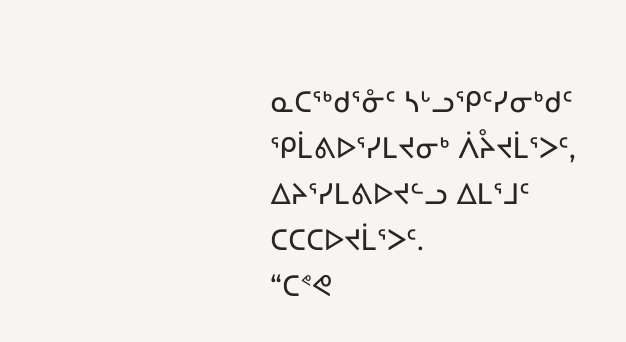ᓇᑕᖅᑯᕐᓁᑦ ᓴᒡᓗᕿᑦᓯᓂᒃᑯᑦ ᕿᒫᕕᐅᕐᓯᒪᔪᓂᒃ ᐲᔧᔪᒫᕐᐳᑦ, ᐃᔨᕐᓯᒪᕕᐅᔪᓪᓗ ᐃᒪᕐᒧᑦ ᑕᑕᑕᐅᔪᒫᕐᐳᑦ.
“ᑕᕝᕙ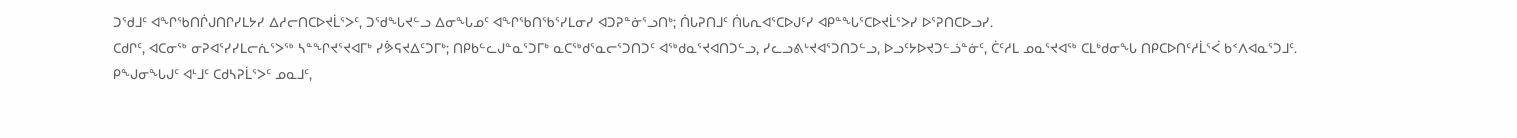ᑐᖁᒧᑦ ᐊᖏᖃᑎᒌᒍᑎᒋᓯᒪᔭᓯ ᐃᓱᓕᑎᑕᐅᔪᒫᕐᐳᑦ, ᑐᖁᖓᔪᓪᓗ ᐃᓂᖓᓄᑦ ᐊᖏᖃᑎᖃᕐᓯᒪᓂᓯ ᐊᑐᕈᓐᓃᕐᓗᑎᒃ; ᑏᒐᕈᑎᒧᑦ ᑏᒐᕆᐊᕐᑕᐅᒍᑦᓯ ᐊᑭᓐᖓᕐᑕᐅᔪᒫᕐᐳᓯ ᐅᕐᕈᑎᑕᐅᓗᓯ.
ᑕᑯᒋᑦ, ᐊᑕᓂᖅ ᓂᕈᐊᕐᓯᓯᒪᓕᕇᕐᐳᖅ ᓴᓐᖏᔪᕐᔪᐊᒥᒃ ᓯᕘᕋᔪᐃᑦᑐᒥᒃ; ᑎᑭᑲᓪᓚᒍᓐᓇᕐᑐᒥᒃ ᓇᑕᖅᑯᕐᓇᓕᕐᑐᑎᑐᑦ ᐊᖅᑯᓇᕐᔪᐊᑎᑐᓪᓗ, ᓯᓚᓗᕕᒡᔪᐊᕐᑐᑎᑐᓪᓗ, ᐅᓗᑦᔭᐅᔪᑐᓪᓘᓐᓃᑦ, ᑖᑦᓱᒪ ᓄᓇᕐᔪᐊᖅ ᑕᒪᒃᑯᓂᖓ ᑎᑭᑕᐅᑎᑦᓱᒫᕐᐹ ᑲᑉᐱᐊᓇᕐᑐᒧᑦ.
ᑭᖑᓂᖓᒍᑦ ᐊᒻᒧᑦ ᑕᑯᓴᕈᒫᕐᐳᑦ ᓄᓇᒧᑦ,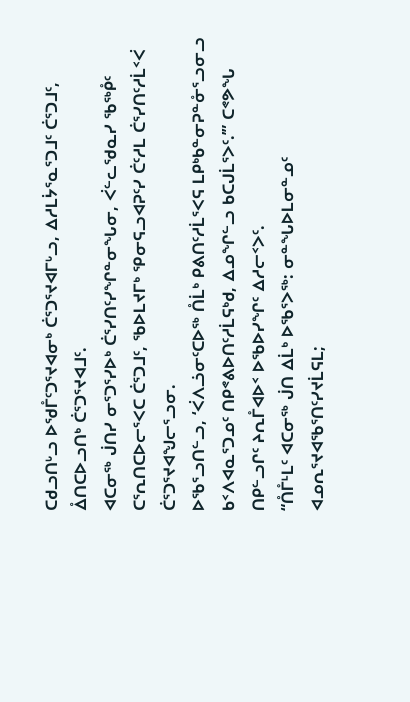ᑕᑯᓗᑎᒡᓗ ᐅᖁᒤᑦᑐᕐᔪᐊᓂᒃ ᑖᕐᑐᕐᔪᐊᒥᒡᓗ, ᐃᓱᒪᔮᕐᓇᕐᑐᒧᑦ ᑖᕐᑐᒧᑦ, ᐂᑎᑕᐅᓗᑎᒃ ᑖᕐᑐᕐᔪᐊᒧᑦ.
ᐊᑕᓂᖅ ᒎᑎᓯ ᓂᕐᑐᕐᓯᐅᒃ ᑖᕐᓯᑎᑦᓯᖏᓐᓂᖓᓂ, ᐹᓪᓚᖁᓇᓯ ᖃᖅᑬᑦ ᑕᕐᕆᑎᑕᐅᓕᕐᐸᑕ ᑖᕐᑐᒧᑦ, ᖃᐅᒪᔪᒥᒃ ᕿᓂᕋᓗᐊᕈᑦᓯ ᑖᑦᓱᒪ ᑖᕐᓯᑎᑦᓱᒫᑉᐹ ᑖᕐᑐᕐᔪᐊᖑᓕᕐᓗᓂ.
ᐅᖃᕐᓗᑎᓪᓗ, ‘ᐹᐱᓘᓂᑦᑕᐅᖅ ᑍᒫᒃ ᑭᕕᑎᑦᓱᒫᕐᐸᕋ ᒪᑭᒃᑲᓐᓂᕈᓐᓁᕐᓗᓂᓗ ᑲᑉᐱᐊᓇᕐᑐᓄᑦ ᑎᑭᕝᕕᐅᑎᑦᓱᒫᕋᒃᑯ, ᐃᓄᖏᓪᓗ ᑲᑕᒍᒫᕐᐳᑦ.’” ᑕᕝᕗᖓ ᑎᑭᓪᓗᒋᑦ ᔨᕆᒤᐊᐅᑉ ᐅᖃᐅᓯᖏᑦ ᐃᓱᓕᑉᐳᑦ.
“ᑍᒤᒻᒪᑦ ᐊᑕᓂᖅ ᒎᑎ ᐃᒫᒃ ᐅᖃᕐᐳᖅ: ᓂᓐᖓᐅᒪᓂᓐᓄᑦ ᐊᓄᕆᕐᔪᐊᖃᕐᑎᑦᓯᔪᒫᕋᒪ;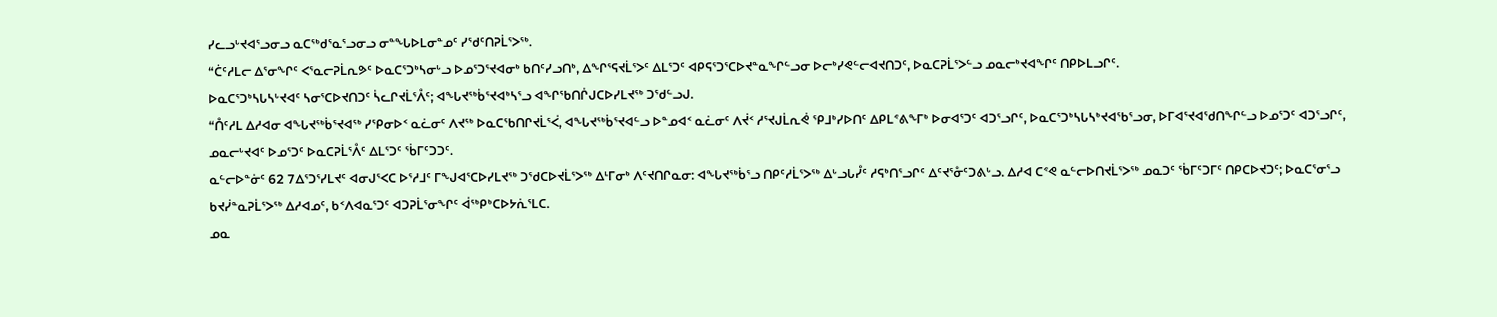ᓯᓚᓗᒡᔪᐊᕐᓗᓂᓗ ᓇᑕᖅᑯᕐᓇᕐᓗᓂᓗ ᓂᓐᖓᐅᒪᓂᓐᓄᑦ ᓯᖁᑦᑎᕈᒫᕐᐳᖅ.
“ᑖᑦᓱᒪᓕ ᐃᕐᓂᖏᑦ ᐸᕐᓇᓕᕈᒫᕆᕗᑦ ᐅᓇᑕᕐᑐᒃᓴᓂᒡᓗ ᐅᓄᕐᑐᕐᔪᐊᓂᒃ ᑲᑎᑦᓯᓗᑎᒃ, ᐃᖏᕐᕋᔪᒫᕐᐳᑦ ᐃᒪᕐᑐᑦ ᐊᑭᕋᕐᑐᕐᑕᐅᔪᓐᓇᖏᓪᓗᓂ ᐅᓕᒃᓯᕙᓪᓕᐊᔪᑎᑐᑦ, ᐅᓇᑕᕈᒫᕐᐳᓪᓗ ᓄᓇᓕᒃᔪᐊᖏᑦ ᑎᑭᐅᒪᓗᒋᑦ.
ᐅᓇᑕᕐᑐᒃᓴᒐᓴᒡᔪᐊᑦ ᓴᓂᕐᑕᐅᔪᑎᑐᑦ ᓵᓚᒋᔪᒫᕐᐰᑦ; ᐊᖓᔪᖅᑳᕐᔪᐊᒃᓴᕐᓗ ᐊᖏᖃᑎᒌᒍᑕᐅᓯᒪᔪᖅ ᑐᖁᓪᓗᒍ.
“ᑍᑦᓱᒪ ᐃᓱᐊᓂ ᐊᖓᔪᖅᑳᕐᔪᐊᖅ ᓯᕿᓂᐅᑉ ᓇᓛᓂᑦ ᐱᔪᖅ ᐅᓇᑕᖃᑎᒋᔪᒫᕐᐹ, ᐊᖓᔪᖅᑳᕐᔪᐊᓪᓗ ᐅᓐᓄᐊᑉ ᓇᓛᓂᑦ ᐱᔫᑉ ᓱᕐᔪᒍᒫᕆᕚ ᕿᒧᒃᓯᐅᑎᑦ ᐃᑭᒪᕝᕕᖕᒥᒃ ᐅᓂᐊᕐᑐᑦ ᐊᑐᕐᓗᒋᑦ, ᐅᓇᑕᕐᑐᒃᓴᒐᓴᒃᔪᐊᖃᕐᓗᓂ, ᐅᒥᐊᕐᔪᐊᖁᑎᖏᓪᓗ ᐅᓄᕐᑐᑦ ᐊᑐᕐᓗᒋᑦ, ᓄᓇᓕᒡᔪᐊᑦ ᐅᓄᕐᑐᑦ ᐅᓇᑕᕈᒫᕐᐰᑦ ᐃᒪᕐᑐᑦ ᖄᒥᑦᑐᑐᑦ.
ᓇᓪᓕᐅᓐᓃᑦ 62 7ᐃᕐᑐᕐᓯᒪᔪᑦ ᐊᓂᒍᕐᐸᑕ ᐅᕐᓱᒧᑦ ᒥᖑᐊᕐᑕᐅᓯᒪᔪᖅ ᑐᖁᑕᐅᔪᒫᕐᐳᖅ ᐃᒻᒥᓂᒃ ᐱᑦᔪᑎᒋᓇᓂ: ᐊᖓᔪᖅᑳᕐᓗ ᑎᑭᑦᓱᒫᕐᐳᖅ ᐃᒡᓗᒐᓮᑦ ᓱᕋᒃᑎᕐᓗᒋᑦ ᐃᑦᔪᕐᓁᑦᑐᕕᒡᓗ. ᐃᓱᐊ ᑕᕝᕙ ᓇᓪᓕᐅᑎᔪᒫᕐᐳᖅ ᓄᓇᑐᑦ ᖄᒥᑦᑐᒥᑦ ᑎᑭᑕᐅᔪᑐᑦ; ᐅᓇᑕᕐᓂᕐᓗ ᑲᔪᓰᓐᓇᕈᒫᕐᐳᖅ ᐃᓱᐊᓄᑦ, ᑲᑉᐱᐊᓇᕐᑐᑦ ᐊᑐᕈᒫᕐᓂᖏᑦ ᐋᖅᑭᒃᑕᐅᔭᕇᕐᒪᑕ.
ᓄᓇ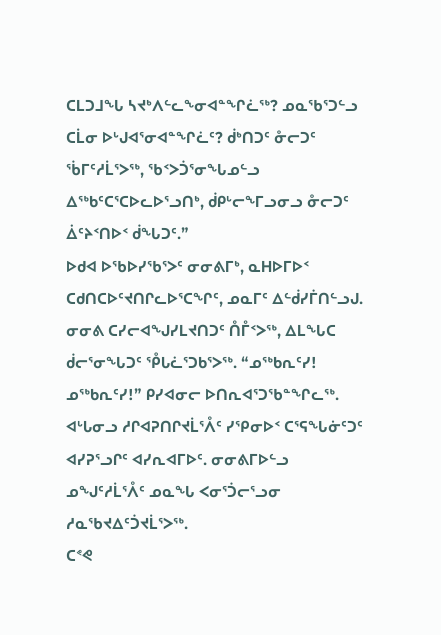ᑕᒪᑐᒧᖓ ᓴᔪᒃᐱᓪᓚᖕᓂᐊᓐᖏᓛᖅ? ᓄᓇᖃᕐᑐᓪᓗ ᑕᒫᓂ ᐅᒡᒍᐊᕐᓂᐊᓐᖏᓛᑦ? ᑰᒃᑎᑐᑦ ᓁᓕᑐᑦ ᖄᒥᑦᓱᒫᕐᐳᖅ, ᖃᑉᐳᑑᕐᓂᖓᓄᓪᓗ ᐃᖅᑲᑦᑕᕐᑕᐅᓚᐅᕐᓗᑎᒃ, ᑰᑭᒡᓕᖕᒥᓗᓂᓗ ᓁᓕᑐᑦ ᐄᑦᔨᑉᑎᐅᑉ ᑰᖓᑐᑦ.”
ᐅᑯᐊ ᐅᖃᐅᓯᖃᕐᐳᑦ ᓂᓂᕕᒥᒃ, ᓇᕼᐅᒥᐅᑉ ᑕᑯᑎᑕᐅᑦᔪᑎᒋᓚᐅᕐᑕᖏᑦ, ᓄᓇᒥᑦ ᐃᓪᑰᓯᒦᑎᓪᓗᒍ.
ᓂᓂᕕ ᑕᓯᓕᐊᖑᓯᒪᔪᑎᑐᑦ ᑍᒤᑉᐳᖅ, ᐃᒪᖓᑕ ᑰᓕᕐᓂᖓᑐᑦ ᕾᒐᓛᕐᑐᑲᕐᐳᖅ. “ᓄᖅᑲᕆᑦᓯ! ᓄᖅᑲᕆᑦᓯ!” ᑭᓯᐊᓂᓕ ᐅᑎᕆᐊᕐᑐᖃᓐᖏᓚᖅ.
ᐊᒡᒐᓂᓗ ᓱᒋᐊᕈᑎᒋᔪᒫᕐᐰᑦ ᓯᕿᓂᐅᑉ ᑕᕐᕋᖓᓃᑦᑐᑦ ᐊᓯᕈᕐᓗᒋᑦ ᐊᓯᕆᐊᒥᐅᑦ. ᓂᓂᕕᒥᐅᓪᓗ ᓄᖑᑦᓱᒫᕐᐰᑦ ᓄᓇᖓ ᐸᓂᕐᑑᓕᕐᓗᓂ ᓱᓇᖃᔪᐃᑦᑑᔪᒫᕐᐳᖅ.
ᑕᕝᕙ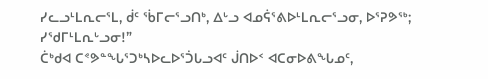ᓯᓚᓗᒻᒪᕆᓕᕐᒪ, ᑰᑦ ᖄᒥᓕᕐᓗᑎᒃ, ᐃᒡᓗ ᐊᓄᕌᕐᕕᐅᒻᒪᕆᓕᕐᓗᓂ, ᐅᕐᕈᕗᖅ; ᓯᖁᒥᒻᒪᕆᒡᓗᓂ!”
ᑖᒃᑯᐊ ᑕᕝᕗᓐᖓᕐᑐᒃᓴᐅᓚᐅᕐᑑᒐᓗᐊᑦ ᒎᑎᐅᑉ ᐊᑕᓂᐅᕕᖓᓄᑦ,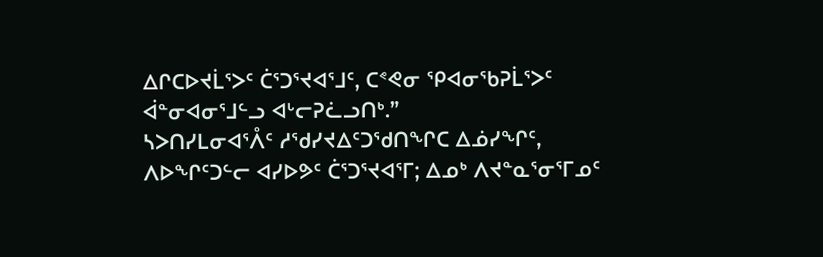ᐃᒋᑕᐅᔪᒫᕐᐳᑦ ᑖᕐᑐᕐᔪᐊᕐᒧᑦ, ᑕᕝᕙᓂ ᕿᐊᓂᖃᕈᒫᕐᐳᑦ ᐋᓐᓂᐊᓂᕐᒧᓪᓗ ᐊᒡᓕᕈᓛᓗᑎᒃ.”
ᓴᐳᑎᓯᒪᓂᐊᕐᐰᑦ ᓱᖁᓯᔪᐃᑦᑐᖁᑎᖏᑕ ᐃᓅᓯᖏᑦ, ᐱᐅᖏᑦᑐᓪᓕ ᐊᓯᐅᕗᑦ ᑖᕐᑐᕐᔪᐊᕐᒥ; ᐃᓄᒃ ᐱᔪᓐᓇᕐᓂᕐᒥᓄᑦ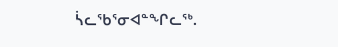ᓵᓚᖃᕐᓂᐊᓐᖏᓚᖅ.